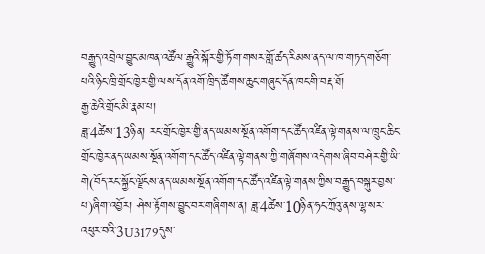བརྒྱུད་འབྲེལ་བྱུང་མཁན་འཚོལ་རྒྱུའི་སྐོར་གྱི་ཏོག་གསར་གློ་ཚད་རིམས་ནད་ལ་ཁ་གཏད་གཅོག་པའི་ཉིང་ཁྲི་གྲོང་ཁྱེར་གྱི་ལས་དོན་འགོ་ཁྲིད་ཚོགས་ཆུང་གཞུང་དོན་ཁང་གི་བརྡ་ཐོ།
རྒྱ་ཆེའི་གྲོང་མི་རྣམ་པ།
ཟླ་4ཚེས་13ཉིན། རང་གྲོང་ཁྱེར་གྱི་ནད་ཡམས་སྔོན་འགོག་དང་ཚོད་འཛིན་ལྟེ་གནས་ལ་ཁྲུང་ཆིང་གྲོང་ཁྱེར་ནད་ཡམས་སྔོན་འགོག་དང་ཚོད་འཛིན་ལྟེ་གནས་ཀྱི་གཞོགས་འདེགས་ཞིབ་བཤེར་གྱི་ཡི་གེ(བོད་རང་སྐྱོང་ལྗོངས་ནད་ཡམས་སྔོན་འགོག་དང་ཚོད་འཛིན་ལྟེ་གནས་ཀྱིས་བརྒྱུད་བསྐུར་བྱས་པ)ཞིག་འབྱོར། ཤེས་རྟོགས་བྱུང་བར་གཞིགས་ན། ཟླ་4ཚེས་10ཉིན་ཧང་ཀྲོའུ་ནས་ལྷ་སར་འཕུར་བའི་3U3179དུས་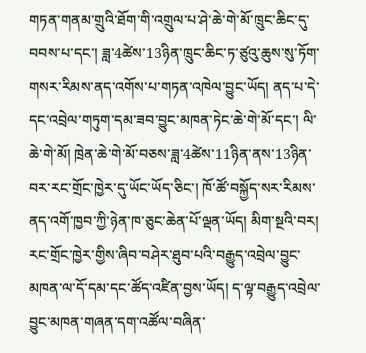གཏན་གནམ་གྲུའི་ཐོག་གི་འགྲུལ་པ་ཤེ་ཆེ་གེ་མོ་ཁྲུང་ཆིང་དུ་བབས་པ་དང་། ཟླ་4ཚེས་13ཉིན་ཁྲུང་ཆིང་ཏ་ཙུའུ་ཆུས་སུ་ཏོག་གསར་རིམས་ནད་འགོས་པ་གཏན་འཁེལ་བྱུང་ཡོད། ནད་པ་དེ་དང་འབྲེལ་གཏུག་དམ་ཟབ་བྱུང་མཁན་ཏེང་ཆེ་གེ་མོ་དང་། ལི་ཆེ་གེ་མོ། ཁྲེན་ཆེ་གེ་མོ་བཅས་ཟླ་4ཚེས་11ཉིན་ནས་13ཉིན་བར་རང་གྲོང་ཁྱེར་དུ་ཡོང་ཡོད་ཅིང་། ཁོ་ཚོ་བསྐྱོད་སར་རིམས་ནད་འགོ་ཁྱབ་ཀྱི་ཉེན་ཁ་ཅུང་ཆེན་པོ་ལྡན་ཡོད། མིག་སྔའི་བར། རང་གྲོང་ཁྱེར་གྱིས་ཞིབ་བཤེར་ཐུབ་པའི་བརྒྱུད་འབྲེལ་བྱུང་མཁན་ལ་དོ་དམ་དང་ཚོད་འཛིན་བྱས་ཡོད། ད་ལྟ་བརྒྱུད་འབྲེལ་བྱུང་མཁན་གཞན་དག་འཚོལ་བཞིན་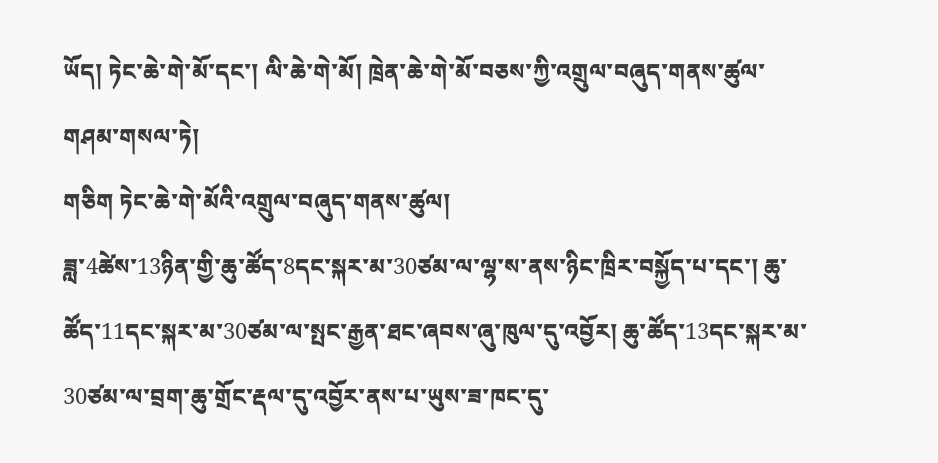ཡོད། ཏེང་ཆེ་གེ་མོ་དང་། ལི་ཆེ་གེ་མོ། ཁྲེན་ཆེ་གེ་མོ་བཅས་ཀྱི་འགྲུལ་བཞུད་གནས་ཚུལ་གཤམ་གསལ་ཏེ།
གཅིག ཏེང་ཆེ་གེ་མོའི་འགྲུལ་བཞུད་གནས་ཚུལ།
ཟླ་4ཚེས་13ཉིན་གྱི་ཆུ་ཚོད་8དང་སྐར་མ་30ཙམ་ལ་ལྷ་ས་ནས་ཉིང་ཁྲིར་བསྐྱོད་པ་དང་། ཆུ་ཚོད་11དང་སྐར་མ་30ཙམ་ལ་སྤང་རྒྱན་ཐང་ཞབས་ཞུ་ཁུལ་དུ་འབྱོར། ཆུ་ཚོད་13དང་སྐར་མ་30ཙམ་ལ་བྲག་ཆུ་གྲོང་རྡལ་དུ་འབྱོར་ནས་པ་ཡུས་ཟ་ཁང་དུ་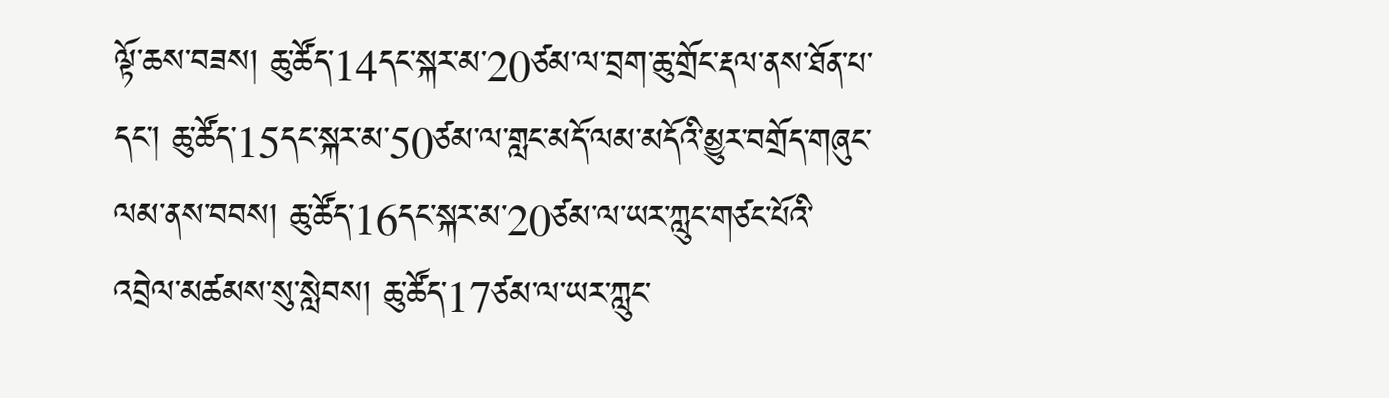ལྟོ་ཆས་བཟས། ཆུ་ཚོད་14དང་སྐར་མ་20ཙམ་ལ་བྲག་ཆུ་གྲོང་རྡལ་ནས་ཐོན་པ་དང་། ཆུ་ཚོད་15དང་སྐར་མ་50ཙམ་ལ་གླང་མདོ་ལམ་མདོའི་མྱུར་བགྲོད་གཞུང་ལམ་ནས་བབས། ཆུ་ཚོད་16དང་སྐར་མ་20ཙམ་ལ་ཡར་ཀླུང་གཙང་པོའི་འབྲེལ་མཚམས་སུ་སླེབས། ཆུ་ཚོད་17ཙམ་ལ་ཡར་ཀླུང་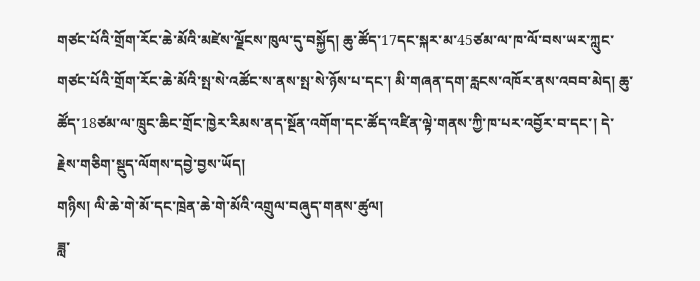གཙང་པོའི་གྲོག་རོང་ཆེ་མོའི་མཛེས་ལྗོངས་ཁུལ་དུ་བསྐྱོད། ཆུ་ཚོད་17དང་སྐར་མ་45ཙམ་ལ་ཁ་ལོ་བས་ཡར་ཀླུང་གཙང་པོའི་གྲོག་རོང་ཆེ་མོའི་སྤ་སེ་འཚོང་ས་ནས་སྤ་སེ་ཉོས་པ་དང་། མི་གཞན་དག་རླངས་འཁོར་ནས་འབབ་མེད། ཆུ་ཚོད་18ཙམ་ལ་ཁྲུང་ཆིང་གྲོང་ཁྱེར་རིམས་ནད་སྔོན་འགོག་དང་ཚོད་འཛིན་ལྟེ་གནས་ཀྱི་ཁ་པར་འབྱོར་བ་དང་། དེ་རྗེས་གཅིག་སྡུད་ལོགས་དབྱེ་བྱས་ཡོད།
གཉིས། ལི་ཆེ་གེ་མོ་དང་ཁྲེན་ཆེ་གེ་མོའི་འགྲུལ་བཞུད་གནས་ཚུལ།
ཟླ་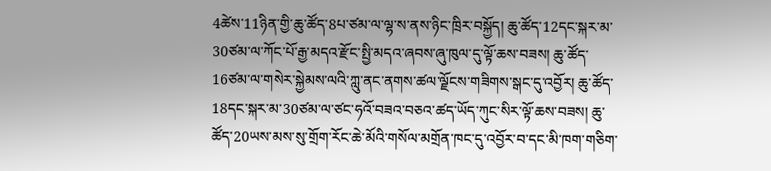4ཚེས་11ཉིན་གྱི་ཆུ་ཚོད་8པ་ཙམ་ལ་ལྷ་ས་ནས་ཉིང་ཁྲིར་བསྐྱོད། ཆུ་ཚོད་12དང་སྐར་མ་30ཙམ་ལ་ཀོང་པོ་རྒྱ་མདའ་རྫོང་སྤྱི་མདའ་ཞབས་ཞུ་ཁུལ་དུ་ལྟོ་ཆས་བཟས། ཆུ་ཚོད་16ཙམ་ལ་གསེར་སྐྱེམས་ལའི་ཀླུ་ནང་ནགས་ཚལ་ལྗོངས་གཟིགས་སྒང་དུ་འབྱོར། ཆུ་ཚོད་18དང་སྐར་མ་30ཙམ་ལ་ཙང་ཧའོ་བཟའ་བཅའ་ཚད་ཡོད་ཀུང་སིར་ལྟོ་ཆས་བཟས། ཆུ་ཚོད་20ཡས་མས་སུ་གྲོག་རོང་ཆེ་མོའི་གསོལ་མགྲོན་ཁང་དུ་འབྱོར་བ་དང་མི་ཁག་གཅིག་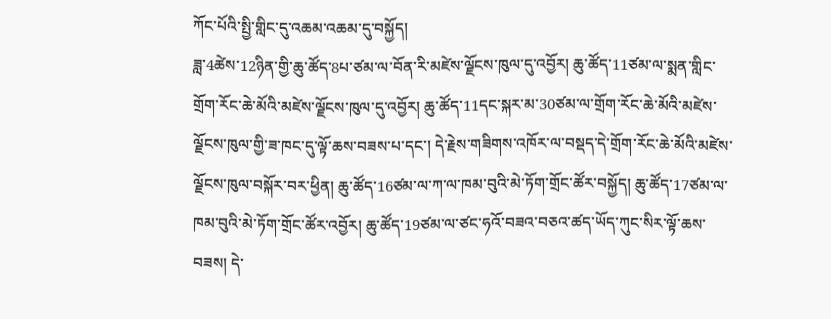ཀོང་པོའི་སྤྱི་གླིང་དུ་འཆམ་འཆམ་དུ་བསྐྱོད།
ཟླ་4ཚེས་12ཉིན་གྱི་ཆུ་ཚོད་8པ་ཙམ་ལ་བོན་རི་མཛེས་ལྗོངས་ཁུལ་དུ་འབྱོར། ཆུ་ཚོད་11ཙམ་ལ་སྨན་གླིང་གྲོག་རོང་ཆེ་མོའི་མཛེས་ལྗོངས་ཁུལ་དུ་འབྱོར། ཆུ་ཚོད་11དང་སྐར་མ་30ཙམ་ལ་གྲོག་རོང་ཆེ་མོའི་མཛེས་ལྗོངས་ཁུལ་གྱི་ཟ་ཁང་དུ་ལྟོ་ཆས་བཟས་པ་དང་། དེ་རྗེས་གཟིགས་འཁོར་ལ་བསྡད་དེ་གྲོག་རོང་ཆེ་མོའི་མཛེས་ལྗོངས་ཁུལ་བསྐོར་བར་ཕྱིན། ཆུ་ཚོད་16ཙམ་ལ་ཀ་ལ་ཁམ་བུའི་མེ་ཏོག་གྲོང་ཚོར་བསྐྱོད། ཆུ་ཚོད་17ཙམ་ལ་ཁམ་བུའི་མེ་ཏོག་གྲོང་ཚོར་འབྱོར། ཆུ་ཚོད་19ཙམ་ལ་ཙང་ཧའོ་བཟའ་བཅའ་ཚད་ཡོད་ཀུང་སིར་ལྟོ་ཆས་བཟས། དེ་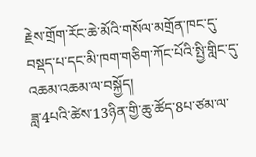རྗེས་གྲོག་རོང་ཆེ་མོའི་གསོལ་མགྲོན་ཁང་དུ་བསྡད་པ་དང་མི་ཁག་གཅིག་ཀོང་པོའི་སྤྱི་གླིང་དུ་འཆམ་འཆམ་ལ་བསྐྱོད།
ཟླ་4པའི་ཚེས་13ཉིན་གྱི་ཆུ་ཚོད་8པ་ཙམ་ལ་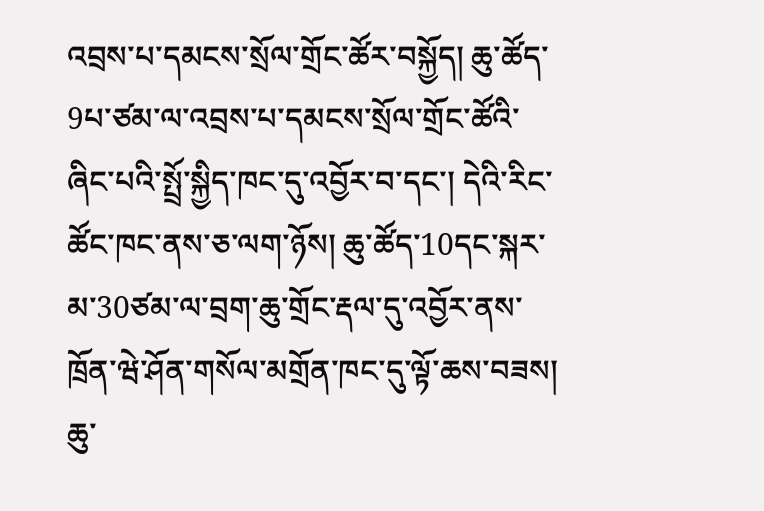འབྲས་པ་དམངས་སྲོལ་གྲོང་ཚོར་བསྐྱོད། ཆུ་ཚོད་9པ་ཙམ་ལ་འབྲས་པ་དམངས་སྲོལ་གྲོང་ཚོའི་ཞིང་པའི་སྤྲོ་སྐྱིད་ཁང་དུ་འབྱོར་བ་དང་། དེའི་རིང་ཚོང་ཁང་ནས་ཅ་ལག་ཉོས། ཆུ་ཚོད་10དང་སྐར་མ་30ཙམ་ལ་བྲག་ཆུ་གྲོང་རྡལ་དུ་འབྱོར་ནས་ཁྲོན་ཝེ་ཤོན་གསོལ་མགྲོན་ཁང་དུ་ལྟོ་ཆས་བཟས། ཆུ་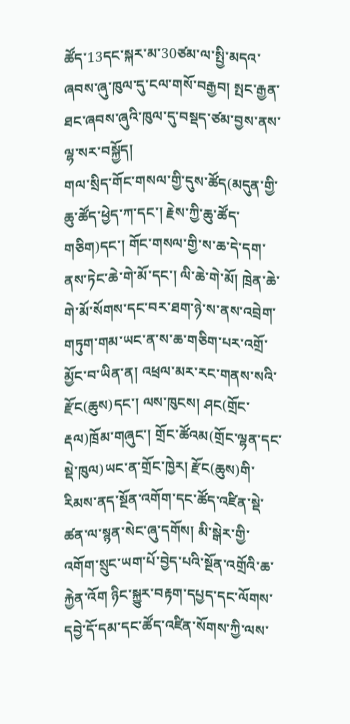ཚོད་13དང་སྐར་མ་30ཙམ་ལ་སྤྱི་མདའ་ཞབས་ཞུ་ཁུལ་དུ་ངལ་གསོ་བརྒྱབ། སྤང་རྒྱན་ཐང་ཞབས་ཞུའི་ཁུལ་དུ་བསྡད་ཙམ་བྱས་ནས་ལྷ་སར་བསྐྱོད།
གལ་སྲིད་གོང་གསལ་གྱི་དུས་ཚོད(མདུན་གྱི་ཆུ་ཚོད་ཕྱེད་ཀ་དང་། རྗེས་ཀྱི་ཆུ་ཚོད་གཅིག)དང་། གོང་གསལ་གྱི་ས་ཆ་དེ་དག་ནས་ཏེང་ཆེ་གེ་མོ་དང་། ལི་ཆེ་གེ་མོ། ཁྲེན་ཆེ་གེ་མོ་སོགས་དང་བར་ཐག་ཉེ་ས་ནས་འབྲེག་གཏུག་གམ་ཡང་ན་ས་ཆ་གཅིག་པར་འགྲོ་མྱོང་བ་ཡིན་ན། འཕྲལ་མར་རང་གནས་སའི་རྫོང(ཆུས)དང་། ལས་ཁུངས། ཤང(གྲོང་རྡལ)ཁྲོམ་གཞུང་། གྲོང་ཚོའམ(གྲོང་ལྷན་དང་སྡེ་ཁུལ)ཡང་ན་གྲོང་ཁྱེར། རྫོང(ཆུས)གི་རིམས་ནད་སྔོན་འགོག་དང་ཚོད་འཛིན་སྡེ་ཚན་ལ་སྙན་སེང་ཞུ་དགོས། མི་སྒེར་གྱི་འགོག་སྲུང་ཡག་པོ་བྱེད་པའི་སྔོན་འགྲོའི་ཆ་རྐྱེན་འོག ཉིང་སྐྱུར་བརྟག་དཔྱད་དང་ལོགས་དབྱེ་དོ་དམ་དང་ཚོད་འཛིན་སོགས་ཀྱི་ལས་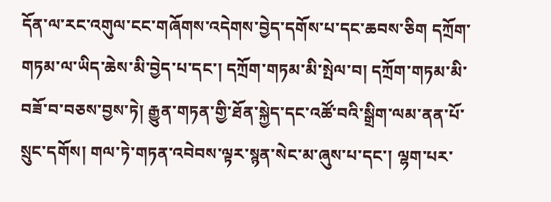དོན་ལ་རང་འགུལ་ངང་གཞོགས་འདེགས་བྱེད་དགོས་པ་དང་ཆབས་ཅིག དཀྲོག་གཏམ་ལ་ཡིད་ཆེས་མི་བྱེད་པ་དང་། དཀྲོག་གཏམ་མི་སྤེལ་བ། དཀྲོག་གཏམ་མི་བཟོ་བ་བཅས་བྱས་ཏེ། རྒྱུན་གཏན་གྱི་ཐོན་སྐྱེད་དང་འཚོ་བའི་སྒྲིག་ལམ་ནན་པོ་སྲུང་དགོས། གལ་ཏེ་གཏན་འབེབས་ལྟར་སྙན་སེང་མ་ཞུས་པ་དང་། ལྷག་པར་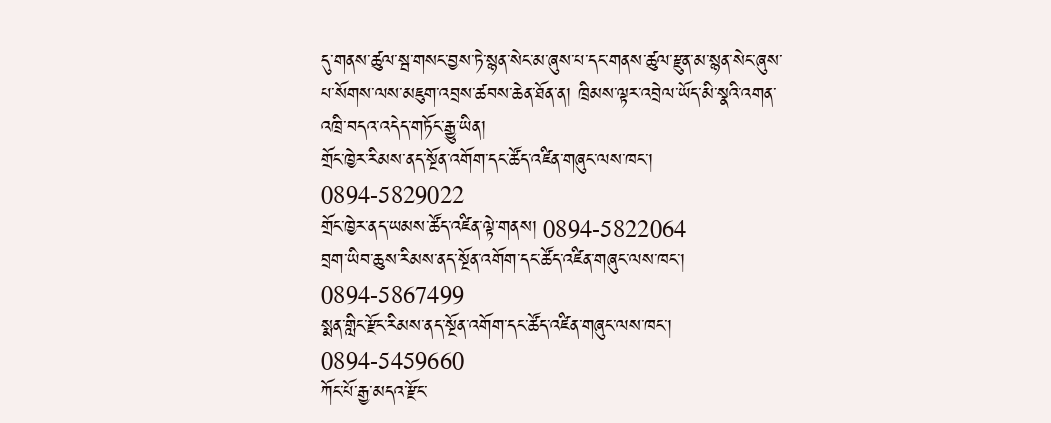དུ་གནས་ཚུལ་སྦ་གསང་བྱས་ཏེ་སྙན་སེང་མ་ཞུས་པ་དང་གནས་ཚུལ་རྫུན་མ་སྙན་སེང་ཞུས་པ་སོགས་ལས་མཇུག་འབྲས་ཚབས་ཆེན་ཐོན་ན། ཁྲིམས་ལྟར་འབྲེལ་ཡོད་མི་སྣའི་འགན་འཁྲི་བདའ་འདེད་གཏོང་རྒྱུ་ཡིན།
གྲོང་ཁྱེར་རིམས་ནད་སྔོན་འགོག་དང་ཚོད་འཛིན་གཞུང་ལས་ཁང་། 0894-5829022
གྲོང་ཁྱེར་ནད་ཡམས་ཚོད་འཛིན་ལྟེ་གནས། 0894-5822064
བྲག་ཡིབ་ཆུས་རིམས་ནད་སྔོན་འགོག་དང་ཚོད་འཛིན་གཞུང་ལས་ཁང་། 0894-5867499
སྨན་གླིང་རྫོང་རིམས་ནད་སྔོན་འགོག་དང་ཚོད་འཛིན་གཞུང་ལས་ཁང་། 0894-5459660
ཀོང་པོ་རྒྱ་མདའ་རྫོང་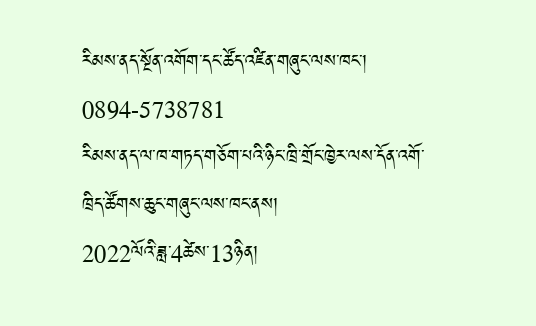རིམས་ནད་སྔོན་འགོག་དང་ཚོད་འཛིན་གཞུང་ལས་ཁང་། 0894-5738781
རིམས་ནད་ལ་ཁ་གཏད་གཅོག་པའི་ཉིང་ཁྲི་གྲོང་ཁྱེར་ལས་དོན་འགོ་ཁྲིད་ཚོགས་ཆུང་གཞུང་ལས་ཁང་ནས།
2022ལོའི་ཟླ་4ཚེས་13ཉིན།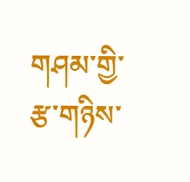གཤམ་གྱི་རྩ་གཉིས་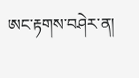ཨང་རྟགས་བཤེར་ན།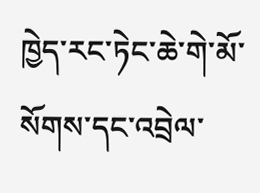ཁྱེད་རང་ཏེང་ཆེ་གེ་མོ་སོགས་དང་འབྲེལ་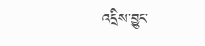འདྲིས་བྱུང་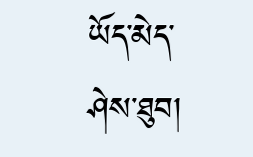ཡོད་མེད་ཤེས་ཐུབ།